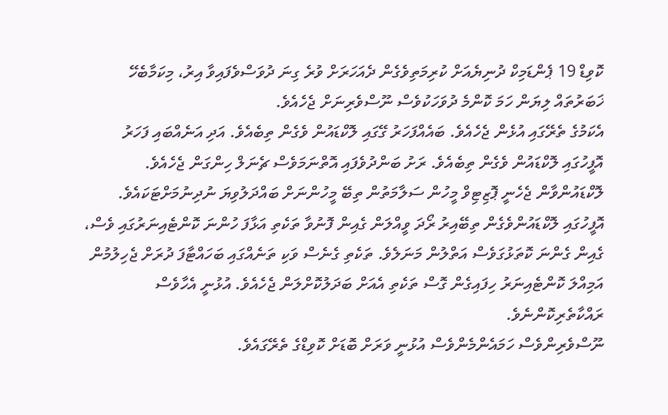ކޮވިޑް 19 ޕެންޑަމިކް ދުނިޔެއަށް ކުރިމަތިވެގެން ދެއަހަރަށް ވުރެ ގިނަ ދުވަސްވެފައިވާ އިރު، މިކަމާބެހޭ ޚަބަރުތައް ލިޔަން ހަމަ ކޮންމެ ދުވަހަކުވެސް ނޫސްވެރިނަށް ޖެހެއެވެ.
އެކަމުގެ ތެރޭގައި އުޅެން ޖެހެއެވެ. ބައެއްފަހަރު ގޭގައި ލޮކްޑައުން ވެގެން ތިބެއެވެ. އަދި އަނެއްބައި ފަހަރު އޮފީހުގައި ލޮކްޑައުން ވެގެން ތިބެއެވެ. ރަށު ބަންދުވެފައި އޮތްނަމަވެސް ޗެނަލް ހިންގަން ޖެހެއެވެ. ލޮކްޑައުންވާން ޖެހެނީ ޕޮޒިޓިވް މީހުން ސަލާމަތުން ތިބޭ މީހުންނަށް ބައްދަލުވިޔަ ނުދިނުމަށްޓަކައެވެ. އޮފީހުގައި ލޮކްޑައުންވެގެން ތިބޭއިރު ރޯދަ ވީއްލަން ގެއިން ފޮނުވާ ތަކެތި އަޅާފަ ހުންނަ ކޮންޓެއިނަރުގައި ވެސް، ގެއިން ގެންނަ ކޮތަޅުގަވެސް އަތްލުން މަނަލެވެ. ތަކެތި ގެނެސް ވަކި ތަނެއްގައި ބަހައްޓާފަ ދުރަށް ޖެހިލުމުން އަމިއްލަ ކޮންޓެއިނަރު ހިފައިގެން ގޮސް ތަކެތި އެއަށް ބަދަލުކޮށްލަން ޖެހެއެވެ. އުޅުނީ އެހާވެސް ރައްކާތެރިކޮންނެވެ.
ނޫސްވެރިންވެސް ހަމައެންމެންވެސް އުޅުނީ ވަރަށް ބޮޑަށް ކޮވިޑްގެ ތެރޭގައެވެ.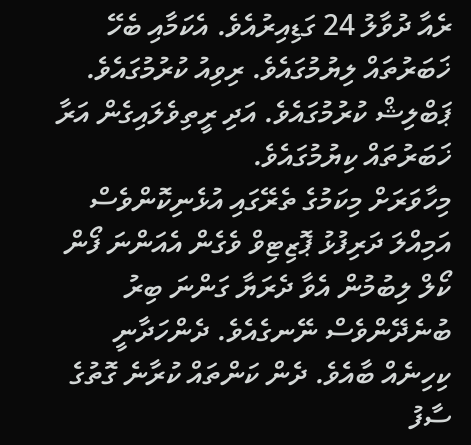ރެއާ ދުވާލު 24 ގަޑިއިރުއެވެ. އެކަމާއި ބެހޭ ޚަބަރުތައް ލިޔުމުގައެވެ. ރިވިއު ކުރުމުގައެވެ. ޕަބްލިޝް ކުރުމުގައެވެ. އަދި ރީތިވެލައިގެން އަރާ ޚަބަރުތައް ކިޔުމުގައެވެ.
މިހާވަރަށް މިކަމުގެ ތެރޭގައި އުޅެނިކޮންވެސް އަމިއްލަ ދަރިފުޅު ޕޮޒިޓިވް ވެގެން އެއަންނަ ފޯން ކޯލް ލިބުމުން އެވާ ދެރަޔާ ގަންނަ ބިރު ބުނެދޭންވެސް ނޭނގެއެވެ. ދެންހަދާނީ ކިހިނެއް ބާއެވެ. ދެން ކަންތައް ކުރާނެ ގޮތުގެ ސާފު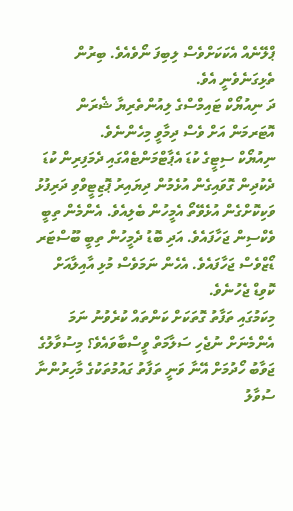ޕްލޭނެއް އެކަކަށްވެސް ލިބިފަ ނޯވެއެވެ. ބިރުން ތެޅިގަނެވެނީ އެވެ.
ދަ ނިއުޔޯކް ޓައިމްސްގެ ލިއުންތެރިޔާ ޝެރަން އޮޓަރމަން އަށް ވެސް ދިމާވީ މިހެންނެވެ.
ނިއުޔޯކް ސިޓީގެ ކުޑަ އެޕާޓްމަންޓެއްގައި ދެމަފިރިން ކުޑަ ދެކުދިން ގޮވައިގެން އުޅެމުން ދިޔައިރު ޕޮޒިޓީވްވި ދަރިފުޅު ވަކިކޮށްގެން އުޅެވޭތޯ އެމީހުން ބެލިއެވެ. އެންމެން ތިބީ ވެކްސިން ޖަހާފައެވެ. އަދި ބޮޑު ދެމީހުން ތިބީ ބޫސްޓަރ ޑޯޒްވެސް ޖަހާފައެވެ. އެހެން ނަމަވެސް މުޅި އާއިލާއަށް ކޮވިޑް ޖެހުނެވެ.
މިކަމުގައި ތަފާތު ގޮތަކަށް ކަންތައް ކުރެވުނު ނަމަ އެންމެނަށް ނުޖެހި ސަލާމަތް ވީސްބާވައެވެ؟ މިސުވާލުގެ ޖަވާބު ހޯދުމަށް އޭނާ ވަނީ ތަފާތު ގައުމުތަކުގެ މާހިރުންނާ ސުވާލު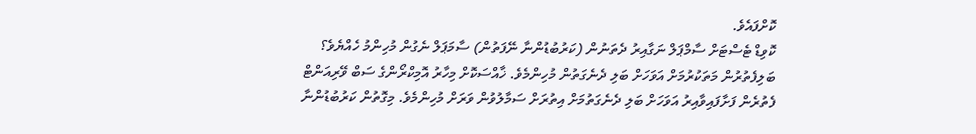ކޮށްފައެވެ.
ކޮވިޑް ޓެސްޓަށް ސާމްޕަލް ނަގާއިރު ދެތަނުން (ކަރުބުޑުންނާ ނޭފަތުން) ސާމަޕަލް ނެގުން މުހިންމު ހެއްޔެވެ؟
ބަލިފެތުރުން މަތަކުރުމަށް އަވަހަށް ބަލި ދެނެގަތުން މުހިންމެވެ. ޚާއްސަކޮށް މިހާރު އޮމިކްރޯންގެ ސަބް ވޭރިއަންޓް ފެތުރެން ފަށާފައިވާއިރު އަވަހަށް ބަލި ދެނެގަތުމަށް އިތުރަށް ސަމާލުވުން ވަރަށް މުހިންމެވެ. މިގޮތުން ކަރުބުޑުންނާ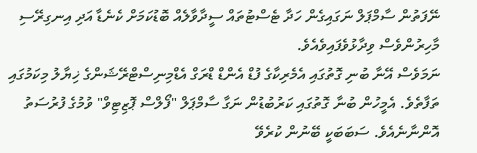ނޭފަތުން ސާމްޕަލް ނަގައިގެން ހަދާ ޓެސްޓުތައް ސީދާވާލެއް ބޮޑުކަމަށް ކެނެޑާ އަދި އިނގިރޭސި މާހިރުންވެސް ވިދާޅުވެފައިވެއެވެ.
ނަމަވެސް އޭނާ ބުނި ގޮތުގައި އެމެރިކާގެ ފުޑް އެންޑް ޑްރަގް އެޑްމިނިސްޓްރޭޝަންގެ ޚިޔާލު މިކަމުގައި ތަފާތެވެ. އެމީހުން ބުނާ ގޮތުގައި ކަރުބުޑުން ނަގާ ސާމްޕަލް "ފޯލްސް ޕޮޒިޓިވް" ވުމުގެ ފުރުސަތު އޮންނާނެއެވެ. ސަބަބަކީ ބޭނުން ކުރެވޭ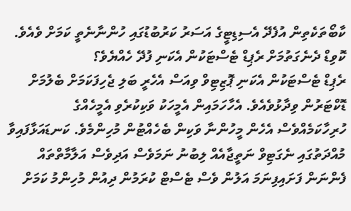ކާބޯތަކެތިން އުފެދޭ އެސިޑިޓީގެ އަސަރު ކަރުބުޑުގައި ހުންނާނެތީ ކަމަށް ވެއެވެ.
ކޮވިޑް ދެނެގަތުމަށް ރެޕިޑް ޓެސްޓަކުން އެކަނި ފުދޭ ހެއްޔެވެ؟
ރެޕިޑް ޓެސްޓަކުން އެކަނި ޕޮޒިޓިވް ވިއަސް އެހެރީ ބަލި ޖެހިފަކަމަށް ބެލުމަށް ޑޮކްޓަރުން ވިދާޅުވެއެވެ. އެހާހަމައިން އެމީހަކު ވަކިކުރެވި އެމީހެއްގެ ހުރިހާކަމެއްވެސް އެހެން މީހުންނާ ވަކިން ބެހެއްޓުން މުހިންމެވެ. ކަނޑައަޅާފައިވާ މުއްދަތުގައި ނެގަޓިވް ނަތީޖާއެއް ލިބުނު ނަމަވެސް އަދިވެސް އަލާމާތްތައް ފެންނަން ފަށައިފިނަމަ އަލުން ވެސް ޓެސްޓް ކުރަމުން ދިއުން މުހިންމު ކަމަށް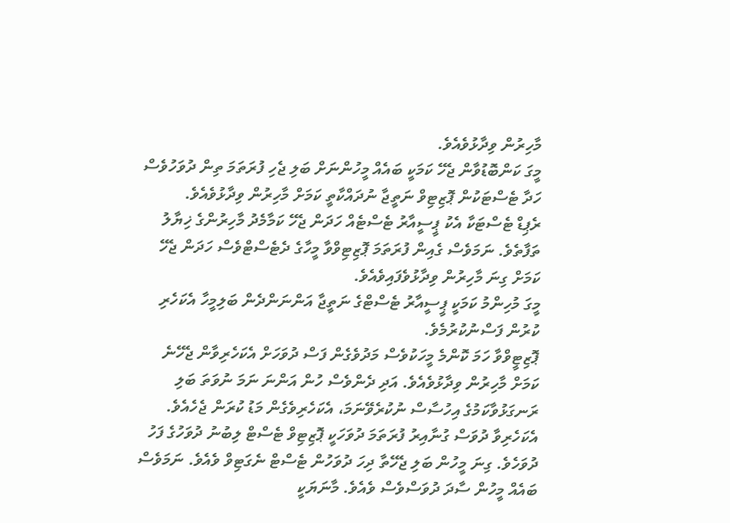މާހިރުން ވިދާޅުވެއެވެ.
މީގަ ކަންބޮޑުވާން ޖެހޭ ކަމަކީ ބައެއް މީހުންނަށް ބަލި ޖެހި ފުރަތަމަ ތިން ދުވަހުވެސް ހަދާ ޓެސްޓަކުން ޕޮޒިޓިވް ނަތީޖާ ނުދައްކާތީ ކަމަށް މާހިރުން ވިދާޅުވެއެވެ.
ރެޕިޑް ޓެސްޓަކާ އެކު ޕީސީއާރު ޓެސްޓެއް ހަދަން ޖެހޭ ކަމާމެދު މާހިރުންގެ ޚިޔާލު ތަފާތެވެ. ނަމަވެސް ގެއިން ފުރަތަމަ ޕޮޒިޓިވްވާ މީހާގެ ދެޓެސްޓްވެސް ހަދަން ޖެހޭ ކަމަށް ގިނަ މާހިރުން ވިދާޅުވެފައިވެއެވެ.
މީގަ މުހިންމު ކަމަކީ ޕީސީއާރު ޓެސްޓްގެ ނަތީޖާ އަންނަންދެން ބަލިމީހާ އެކަހެރި ކުރުން ފަސްނުކުރުމެވެ.
ޕޮޒިޓީވްވާ ހަމަ ކޮންމެ މީހަކުވެސް މަދުވެގެން ފަސް ދުވަހަށް އެކަހެރިވާން ޖެހޭނެ ކަމަށް މާހިރުން ވިދާޅުވެއެވެ. އަދި ދެންވެސް ހުން އަންނަ ނަމަ ނުވަތަ ބަލި ރަނގަޅުވާކަމުގެ އިހުސާސް ނުކުރެވޭނަމަ، އެކަހެރިވެގެން މަޑު ކުރަން ޖެހެއެވެ.
އެކަހެރިވާ ދުވަސް ގުނާއިރު ފުރަތަމަ ދުވަހަކީ ޕޮޒިޓިވް ޓެސްޓް ލިބުނު ދުވަހުގެ ފަހު ދުވަހެވެ. ގިނަ މީހުން ބަލި ޖެހޭތާ ދިހަ ދުވަހުން ޓެސްޓް ނެގަޓިވް ވެއެވެ. ނަމަވެސް ބައެއް މީހުން ސާދަ ދުވަސްވެސް ވެއެވެ. މާނަޔަކީ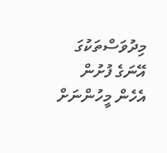މިދުވަސްތަކުގަ އޭނަގެ ފުށުން އެހެން މީހުންނަށް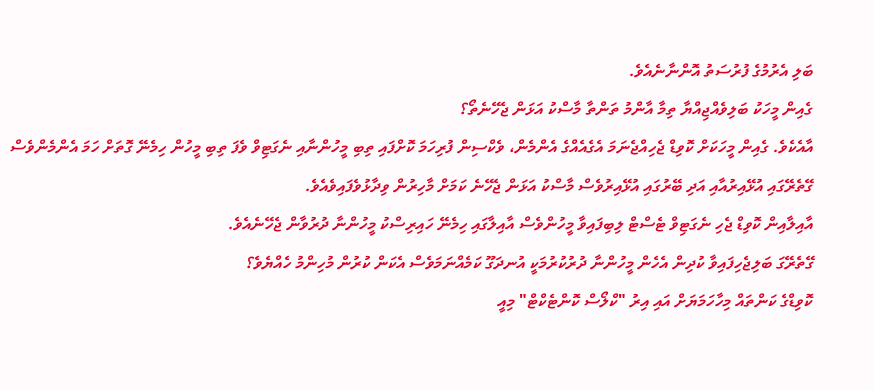ބަލި އެރުމުގެ ފުރުސަތު އޮންނާނެއެވެ.
ގެއިން މީހަކު ބަލިވެއްޖިއްޔާ ތިމާ އާންމު ތަންތާ މާސްކު އަޅަން ޖެހޭނެތޯ؟
އާއެކެވެ. ގެއިން މީހަކަށް ކޮވިޑް ޖެހިއްޖެނަމަ އެގެއެއްގެ އެންމެން، ވެކްސިން ފުރިހަމަ ކޮށްފައި ތިބި މީހުންނާއި ނެގަޓިވް ވެފަ ތިބި މީހުން ހިމެނޭ ގޮތަށް ހަމަ އެންމެންވެސް ގޭތެރޭގައި އުޅޭއިރުއާއި އަދި ބޭރުގައި އުޅޭއިރުވެސް މާސްކު އަޅަން ޖެހޭނެ ކަމަށް މާހިރުން ވިދާޅުވެފައިވެއެވެ.
އާއިލާއިން ކޮވިޑް ޖެހި ނެގަޓިވް ޓެސްޓް ލިބިފައިވާ މީހުންވެސް އާއިލާގައި ހިމެނޭ ހައިރިސްކު މީހުންނާ ދުރުވާން ޖެހޭނެއެވެ.
ގޭތެރޭގަ ބަލިޖެހިފައިވާ ކުދިން އެހެން މީހުންނާ ދުރުކުރުމަކީ އުނދަގޫ ކަމެއްނަމަވެސް އެކަން ކުރުން މުހިންމު ހެއްޔެވެ؟
ކޮވިޑްގެ ކަންތައް މިހާހަމަޔަށް އައި އިރު "ކްލޯސް ކޮންޓެކްޓް" މިއީ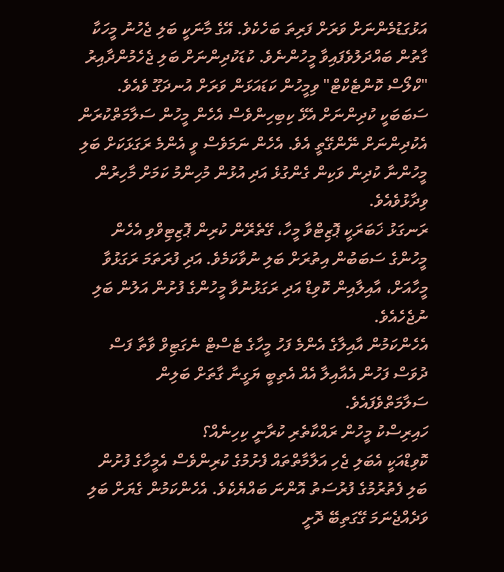އަޅުގަޑުމެންނަށް ވަރަށް ފަރިތަ ބަހެކެވެ. އޭގެ މާނަކީ ބަލި ޖެހުނު މީހަކާ ގާތުން ބައްދަލުވެފައިވާ މީހުންނެވެ. ކުޑަކުދިންނަށް ބަލި ޖެހެމުންދާއިރު "ކްލޯސް ކޮންޓެކްޓް" ވިމީހުން ކަޑައަޅަން ވަރަށް އުނދަގޫ ވެއެވެ. ސަބަބަކީ ކުދިންނަށް އެޅޭ ކިބިހިންވެސް އެހެން މީހުން ސަލާމަތްކުރަން އެކުދިންނަށް ނޭންގޭތީ އެވެ. އެހެން ނަމަވެސް ވީ އެންމެ ރަގަޅަކަށް ބަލި މީހުންނާ ކުދިން ވަކިން ގެންގުޅެ އަދި އުޅުން މުހިންމު ކަމަށް މާހިރުން ވިދާޅުވެއެވެ.
ރަނގަޅު ޚަބަރަކީ ޕޮޒިޓްވާ މީހާ، ގޭތެރޭން ކުރިން ޕޮޒިޓިވްވި އެހެން މީހުންގެ ސަބަބުން އިތުރަށް ބަލި ނުވާކަމެވެ. އަދި ފުރަތަމަ ރަގަޅުވާ މީހާއަށް، އާއިލާއިން ކޮވިޑް އަދި ރަގަޅުނުވާ މީހުންގެ ފުށުން އަލުން ބަލި ނުޖެހެއެވެ.
އެހެންކަމުން އާއިލާގެ އެންމެ ފަހު މީހާގެ ޓެސްޓް ނެގަޓިވް ވާތާ ފަސް ދުވަސް ފަހުން އެއާއިލާ އެއް އެތިބީ ޔަގީނާ ގާތަށް ބަލިން ސަލާމަތްވެފައެވެ.
ހައިރިސްކު މީހުން ރައްކާތެރި ކުރާނީ ކިހިނެއް؟
ކޮވިޑްއަކީ އެބަލި ޖެހި އަލާމާތްތައް ފެށުމުގެ ކުރިންވެސް އެމީހާގެ ފުށުން ބަލި ފެތުރުމުގެ ފުރުސަތު އޮންނަ ބައްޔެކެވެ. އެހެންކަމުން ގެޔަށް ބަލި ވަދެއްޖެނަމަ ގޭގަތިބޭ ދޮށީ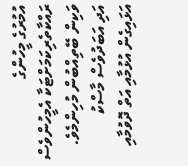އުމުރުގެ މީހުންގެ ރައްކާތެރިކަމަށްޓަކާ އެމީހުންވެސް ވަކިން ބޭތިއްބުން މުހިންމެވެ. އަދި އަބަދުވެސް މާސްކު އަޅައިގެން އުޅުމާއި އަތް ދޮވުމާއި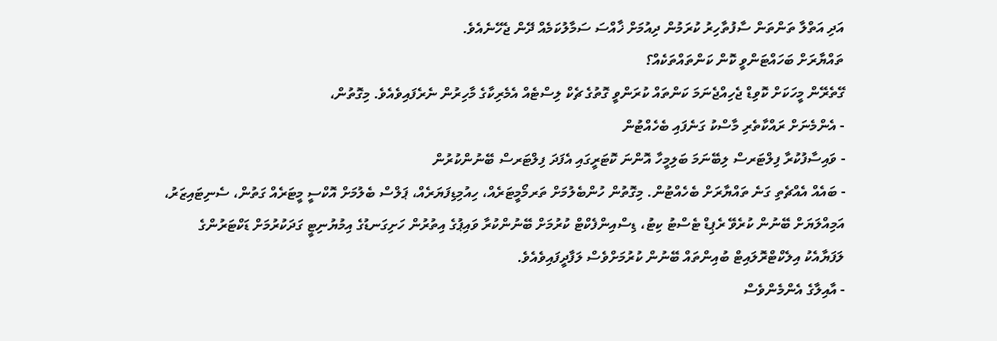އަދި އަތްލާ ތަންތަން ސާފުތާހިރު ކުރަމުން ދިއުމަށް ޚާއްސަ ސަމާލުކަމެއް ދޭން ޖެހޭނެއެވެ.
ތައްޔާރަށް ބަހައްޓަންވީ ކޮން ކަންތައްތަކެއް؟
ގޭތެރޭން މީހަކަށް ކޮވިޑް ޖެހިއްޖެނަމަ ކަންތައް ކުރަންވީ ގޮތުގެ ޗެކް ލިސްޓެއް އެމެރިކާގެ މާހިރުން ނެރެފައިވެއެވެ. މިގޮތުން،
- އެންމެނަށް ރައްކާތެރި މާސްކު ގަނެފައި ބެހެއްޓުން
- ވައިސާފުކުރާ ފިލްޓަރސް ލިބޭނަމަ ބަލިމީހާ އޮންނަ ކޮޓަރީގައި އެފަދަ ފިލްޓަރސް ބޭނުންކުރުން
- ބައެއް އެއްޗެތި ގަނެ ތައްޔާރަށް ބެހެއްޓުން. މިގޮތުން ހުންބެލުމަށް ތަރމޯމީޓަރެއް، ހިއުމިޑިފަޔަރެއް، ޕަލްސް ބެލުމަށް އޮކްސީ މީޓަރެއް ގަތުން، ސެނިޓައިޒަރު، އަމިއްލަޔަށް ބޭނުން ކުރެވޭ ރެޕިޑް ޓެސްޓު ކިޓު، ޑިސްއިންފެކްޓް ކުރުމަށް ބޭނުންކުރާ ވައިޕުގެ އިތުރުން ހަށިގަނޑުގެ އިމުޔުނިޓީ ގަދަކުރުމަށް ޑަކްޓަރުންގެ ލަފަޔާއެކު އިލެކްޓްރޮލައިޓް ބުއިންތައް ބޭނުން ކުރުމަށްވެސް ލަފާދީފައިވެއެވެ.
- އާއިލާގެ އެންމެންވެސް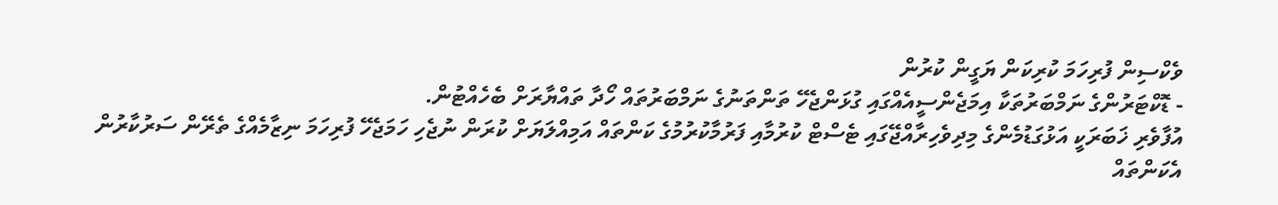ވެކްސިން ފުރިހަމަ ކުރިކަން ޔަގީން ކުރުން
- ޑޮކްޓަރުންގެ ނަމްބަރުތަކާ އިމަޖެންސީއެއްގައި ގުޅަންޖެހޭ ތަންތަނުގެ ނަމްބަރުތައް ހޯދާ ތައްޔާރަށް ބެހެއްޓުން.
އުފާވެރި ޚަބަރަކީ އަޅުގަޑުމެންގެ މިދިވެހިރާއްޖޭގައި ޓެސްޓް ކުރުމާއި ފަރުމާކުރުމުގެ ކަންތައް އަމިއްލަޔަށް ކުރަން ނުޖެހި ހަމަޖެހޭ ފުރިހަމަ ނިޒާމެއްގެ ތެރޭން ސަރުކާރުން އެކަންތައް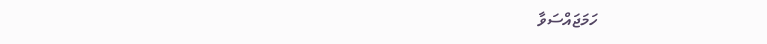ހަމަޖައްސަވާ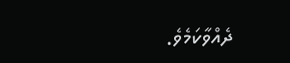ދެއްވާކަމެވެ.